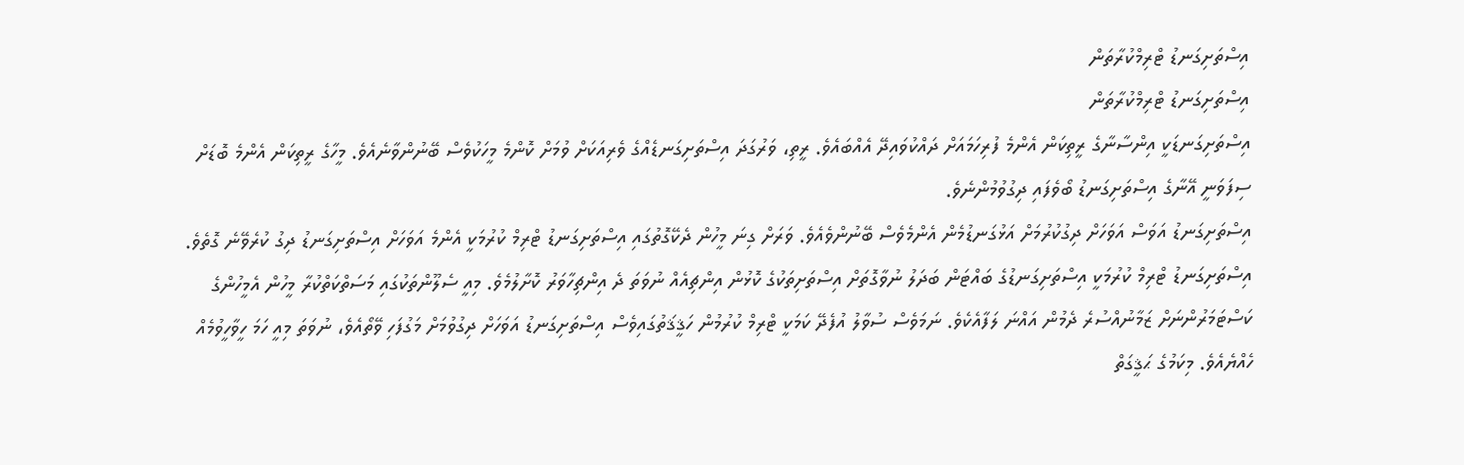އިސްތަށިގަނޑު ޓްރިމްކުރާތަން
އިސްތަށިގަނޑު ޓްރިމްކުރާތަން
އިސްތަށިގަނޑަކީ އިންސާނާގެ ރީތިކަން އެންމެ ފުރިހަމައަށް ދައްކުވައިދޭ އެއްބައެވެ. ރީތި، ވަރުގަދަ އިސްތަށިގަނޑެއްގެ ވެރިއަކަށް ވުމަށް ކޮންމެ މީހަކުވެސް ބޭނުންވާނެއެވެ. މީހާގެ ރީތިކަން އެންމެ ބޮޑަށް ސިފަވަނީ އޭނާގެ އިސްތަށިގަނޑު ބޯވެފައި ދިގުވުމުންނެވެ.
އިސްތަށިގަނޑު އަވަސް އަވަހަށް ދިގުކުރުމަށް އަޅުގަނޑުމެން އެންމެވެސް ބޭނުންވެއެވެ. ވަރަށް ގިނަ މީހުން ދެކޭގޮތުގައި އިސްތަށިގަނޑު ޓްރިމް ކުރުމަކީ އެންމެ އަވަހަށް އިސްތަށިގަނޑު ދިގު ކުރެވޭނެ ގޮތެވެ. އިސްތަށިގަނޑު ޓްރިމް ކުރުމަކީ އިސްތަށިގަނޑުގެ ބައްޓަން ބަދަލު ނުވާގޮތަށް އިސްތަށިތަކުގެ ކޮޅުން އިންޗިއެއް ނުވަތަ ދެ އިންޗިހާވަރު ކޮށާލުމެވެ. މިއީ ސެލޫންތަކުގައި މަސަތްކަތްކުރާ މީހުން އެމީހުންގެ ކަސްޓަމަރުންނަށް ޒަމާނުއްސުރެ ދެމުން އައްނަ ލަފާއެކެވެ. ނަމަވެސް ސުވާލު އުފެދޭ ކަމަކީ ޓްރިމް ކުރުމުން ހަޤީޤަތުގައިވެސް އިސްތަށިގަނޑު އަވަހަށް ދިގުވުމަށް މަގުފަހި ވޭތޯއެވެ، ނުވަތަ މިއީ ހަމަ ހީވާހީވުމެއް ހެއްޔެއެވެ. މިކަމުގެ ޙަޤީގަތް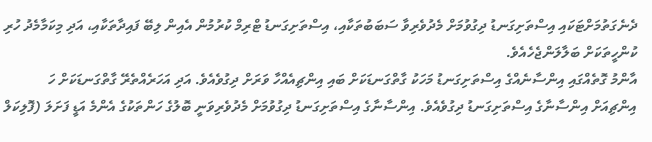ދެނެގަތުމަށްޓަކައި އިސްތަށިގަނޑު ދިގުވުމަށް މެދުވެރިވާ ސަބަބުތަކާއި، އިސްތަށިގަނޑު ޓްރިމް ކުރުމުން އެއިން ލިބޭ ފައިދާތަކާއި، އަދި މިކަމާމެދު ހުރި ކުންހީތަކަށް ބަލާލަންޖެހެއެވެ.
އާންމު ގޮތެއްގައި އިންސާނެއްގެ އިސްތަށިގަނޑު މަހަކު ގާތްގަނޑަކަށް ބައި އިންޗިއެއްހާ ވަރަށް ދިގުވެއެވެ. އަދި އަހަރެއްތެރޭ ގާތްގަނޑަކަށް ހަ އިންޗިއަށް އިންސާނާގެ އިސްތަށިގަނޑު ދިގުވެއެވެ. އިންސާނާގެ އިސްތަށިގަނޑު ދިގުވުމަށް މެދުވެރިވަނީ ބޮލުގެ ހަންތަކުގެ އެންމެ އަޑީ ފަށަލަ (ފޮލިކަލް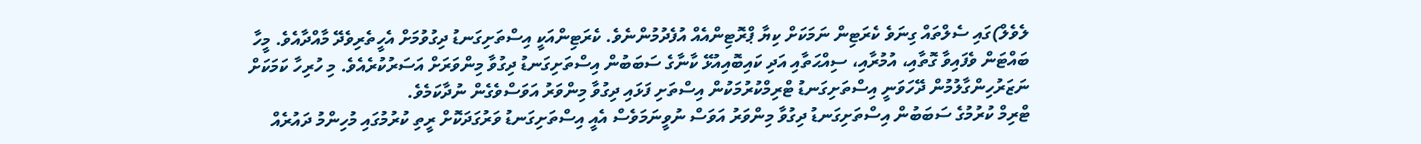ލެވެލް)ގައި ސެލްތައް ގިނަވެ ކެރަޓިން ނަމަކަށް ކިޔާ ޕްރޮޓިންއެއް އުފެދުމުންނެވެ. ކެރަޓިންއަކީ އިސްތަށިގަނޑު ދިގުވުމަށް އެހީތެރިވެދޭ މާއްދާއެވެ. މީހާ ބައްޓަން ވެފައިވާ ގޮތާއި، އުމުރާއި، ސިއްޙަތާއި އަދި ކައިބޮއިއުޅޭ ކާނާގެ ސަބަބުން އިސްތަށިގަނޑު ދިގުވާ މިންވަރަށް އަސަރުކުރެއެވެ. މި ހުރިހާ ކަމަކަށް ނަޒަރުހިންގާލުމުން ދޭހަވަނީ އިސްތަށިގަނޑު ޓްރިމްކުރުމަކުން އިސްތަށި ފަޅައި ދިގުވާ މިންވަރު އަވަސްވެގެން ނުދާކަމެވެ.
ޓްރިމް ކުރުމުގެ ސަބަބުން އިސްތަށިގަނޑު ދިގުވާ މިންވަރު އަވަސް ނުވީނަމަވެސް އެއީ އިސްތަށިގަނޑު ވަރުގަދަކޮށް ރީތި ކުރުމުގައި މުހިންމު ދައުރެއް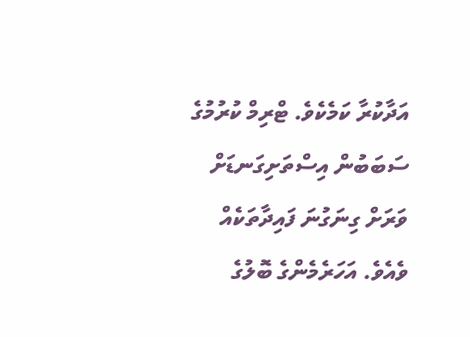އަދާކުރާ ކަމެކެވެ. ޓްރިމް ކުރުމުގެ ސަބަބުން އިސްތަށިގަނޑަށް ވަރަށް ގިނަގުނަ ފައިދާތަކެއް ވެއެވެ. އަހަރެމެންގެ ބޮލުގެ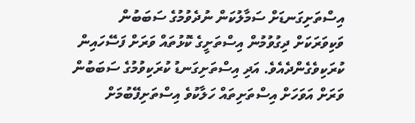އިސްތަށިގަނޑަށް ސަމާލުކަން ނުދެވުމުގެ ސަބަބުން ވަކިވަރަކަށް ދިގުވުމުން އިސްތަށީގެ ކޮޅުތައް ވަރަށް ފަސޭހައިން ކުރަކިވެގެންދެއެވެ. އަދި އިސްތަށިގަނޑު ކުރަކިވުމުގެ ސަބަބުން ވަރަށް އަވަހަށް އިސްތަށިތައް ހަލާކުވެ އިސްތަށިފޭބުމަށް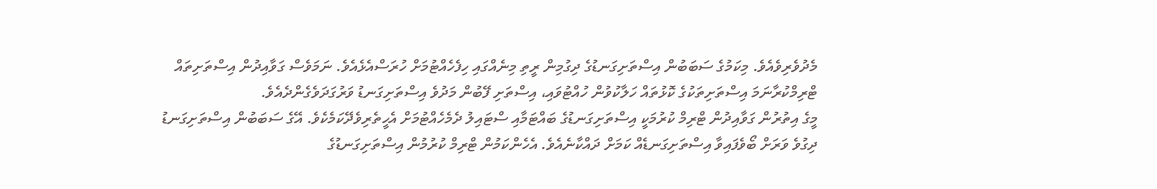މެދުވެރިވެއެވެ. މިކަމުގެ ސަބަބުން އިސްތަށިގަނޑުގެ ދިގުމިން ރީތި މިނެއްގައި ހިފެހެއްޓުމަށް ހުރަސްއެޅެއެވެ. ނަމަވެސް ގަވާއިދުން އިސްތަށިތައް ޓްރިމްކުރާނަމަ އިސްތަށިތަކުގެ ކޮޅުތައް ހަލާކުވުން ހުއްޓުވައި، އިސްތަށި ފޭބުން މަދުވެ އިސްތަށިގަނޑު ވަރުގަދަވެގެންދެއެވެ.
މީގެ އިތުރުން ގަވާއިދުން ޓްރިމް ކުރުމަކީ އިސްތަށިގަނޑުގެ ބައްޓަމާއި ސްޓައިލު ދެމެހެއްޓުމަށް އެހީތެރިވެދޭކަމެކެވެ. އޭގެ ސަބަބުން އިސްތަށިގަނޑު ދިގުވެ ވަރަށް ބޯވެފައިވާ އިސްތަށިގަނޑެއް ކަމަށް ދައްކާނެއެވެ. އެހެންކަމުން ޓްރިމް ކުރުމުން އިސްތަށިގަނޑުގެ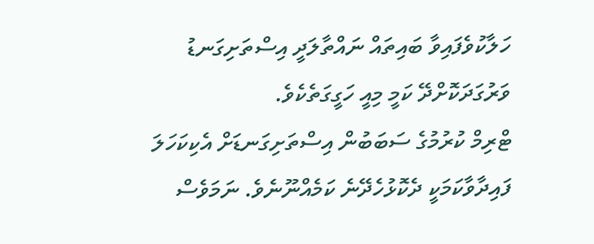ހަލާކުވެފައިވާ ބައިތައް ނައްތާލަދީ އިސްތަށިގަނޑު ވަރުގަދަކޮށްދޭ ކަމީ މިއީ ހަގީގަތެކެވެ.
ޓްރިމް ކުރުމުގެ ސަބަބުން އިސްތަށިގަނޑަށް އެކިކަހަލަ ފައިދާވާކަމަކީ ދެކޮޅުހެދޭނެ ކަމެއްނޫނެވެ. ނަމަވެސް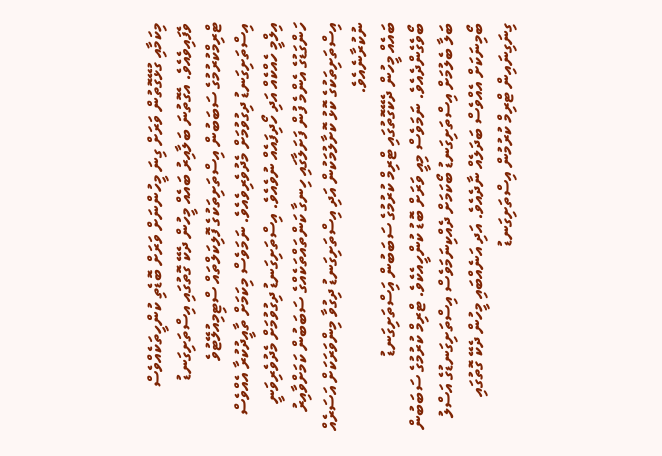މިކަމާއި ގުޅޭގޮތުން ވަރަށް ގިނަ މީހުންނަށް ވަރަށް ބޮޑެތި ކުންހީތަކެއްވެސް ވެފައިވެއެވެ. އެގޮތުނަ ބަލާއިރު ބައެއް މީހުން ދެކޭ ގޮތުގައި އިސްތަށިގަނޑު ޓްރިމްކުރުމުގެ ސަބަބުން އިސްތަށިތަކުގެ ފޮލިކަލްތައް ސްޓިމިއުލޭޓުވެ އިސްތަށިގަނޑު ދިގުވުމަށް މެދުވެރިވެއެވެ. ނަމަވެސް މިކަމަށް ތާއީދުކުރާ އެއްވެސް އިލްމީ ހެއްކެއް އަދި ހޯދިފައެއް ނުވެއެވެ. އިސްތަށިގަނޑު ދިގުވުމަށް މެދުވެރިވަނީ ހަންގަޑުގެ އެންމެ ފުން ފަށަލާގައި ހިނގާ ކަންތައްތަކެއްގެ ސަބަބުން ކަމަށްވާއިރު އިސްތަށިތަކުގެ ކޮޅު ކޮށާލުމަކުން އަދި އިސްތަށިގަނޑު ދިގުވާ މިންވަރަކަށް އަސަރެއް ނުކުރާނެއެވެ.
ބައެއް މީހުން ދެކޭގޮތުގައި ޓްރިމް ކުރުމުގެ ސަބަބުން އަިސްތަށިގަނޑު ބޯވެގެންދެއެވެ. ނަމަވެސް މިއީ ވަރަށް ބޮޑު ކުންހީއެކެވެ. ޓްރިމް ކުރުމުގެ ސަބަބުން ބަލާ ބެލުމަށް އިސްތަށިގަނޑު ބޯކަމަށް ދެއްކިނަމަވެސް އިސްތަށިގަނޑުގެ އަސްލު ބޯމިނަކަށް އެއްވެސް ބަދަލެއް ނާދެއެވެ. އަދި އަނެއްބައި މީހުން ދެކޭ ގޮތުގައި ގިނަގިނައިން ޓްރިމް ކުރުމުން އިސްތަށިގަނޑު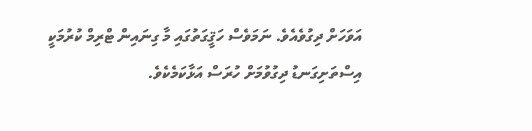އަވަހަށް ދިގުވެއެވެ. ނަމަވެސް ހަޤީގަތުގައި މާ ގިނައިން ޓްރިމް ކުރުމަކީ އިސްތަށިގަނޑު ދިގުވުމަށް ހުރަސް އަޅާކަމެކެވެ.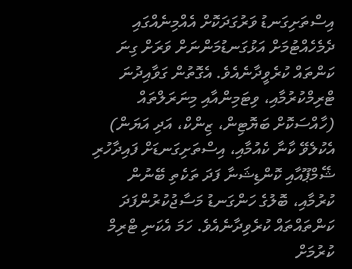އިސްތަށިގަނޑު ވަރުގަދަކޮށް އެއްމިނެއްގައި ދެމެހެއްޓުމަށް އަޅުގަނޑުމަންނަށް ވަރަށް ގިނަ ކަންތައް ކުރެވީދާނެއެވެ. އެގޮތުން ގަވާއިދުނަ ޓްރިމްކުރުމާއި، ވިޓަމިންއާއި މިނަރަލްތައް (ހާއްސަކޮށް ބަޔޮޓިން، ޒިންކް، އަދި އަޔަން) އެކުލެވޭ ކާނާ ކެއުމާއި، އިސްތަށިގަނޑަށް ފައިދާހުރި ޝޭމްޕޫއާއި ކޮންޑިޝަނާ ފަދަ ތަކެތި ބޭނުން ކުރުމާއި، ބޮލުގެ ހަންގަނޑު މަސާޖުކުރުންފަދަ ކަންތައްތައް ކުރެވިދާނެއެވެ. ހަމަ އެކަނި ޓްރިމް ކުރުމަށް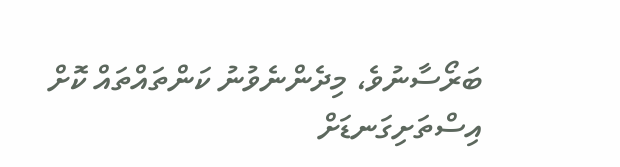ބަރޯސާނުވެ، މިދެންނެވުނު ކަންތައްތައް ކޮށް އިސްތަށިގަނޑަށް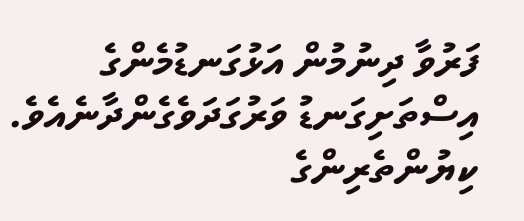ފަރުވާ ދިނުމުން އަޅުގަނޑުމެންގެ އިސްތަށިގަނޑު ވަރުގަދަވެގެންދާނެއެވެ.
ކިޔުންތެރިންގެ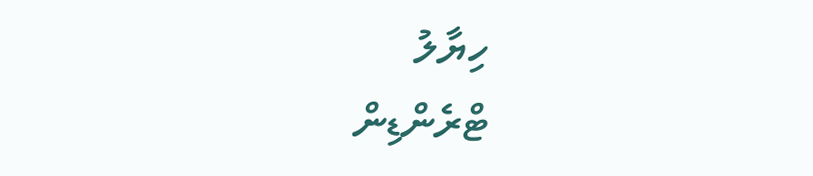ހިޔާލު
ޓްރެންޑިން